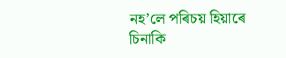নহ’লে পৰিচয় হিয়াৰে
চিনাকি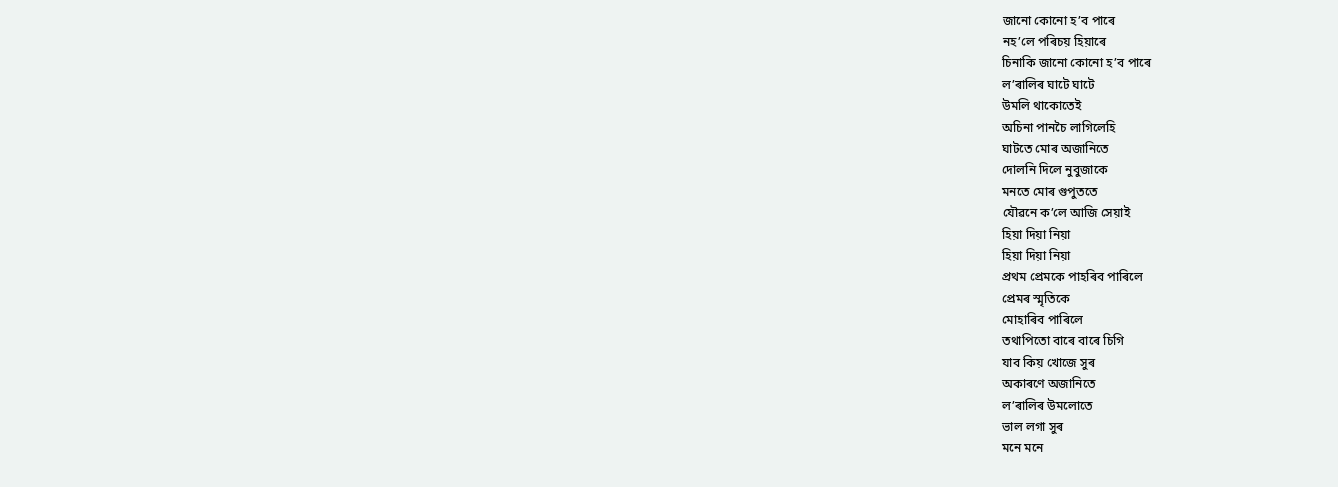জানো কোনো হ’ব পাৰে
নহ’লে পৰিচয় হিয়াৰে
চিনাকি জানো কোনো হ’ব পাৰে
ল’ৰালিৰ ঘাটে ঘাটে
উমলি থাকোতেই
অচিনা পানচৈ লাগিলেহি
ঘাটতে মোৰ অজানিতে
দোলনি দিলে নুবুজাকে
মনতে মোৰ গুপুততে
যৌৱনে ক’লে আজি সেয়াই
হিয়া দিয়া নিয়া
হিয়া দিয়া নিয়া
প্ৰথম প্ৰেমকে পাহৰিব পাৰিলে
প্ৰেমৰ স্মৃতিকে
মোহাৰিব পাৰিলে
তথাপিতো বাৰে বাৰে চিগি
যাব কিয় খোজে সুৰ
অকাৰণে অজানিতে
ল’ৰালিৰ উমলোতে
ভাল লগা সুৰ
মনে মনে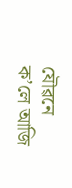যৌৱনে ক’লে আজি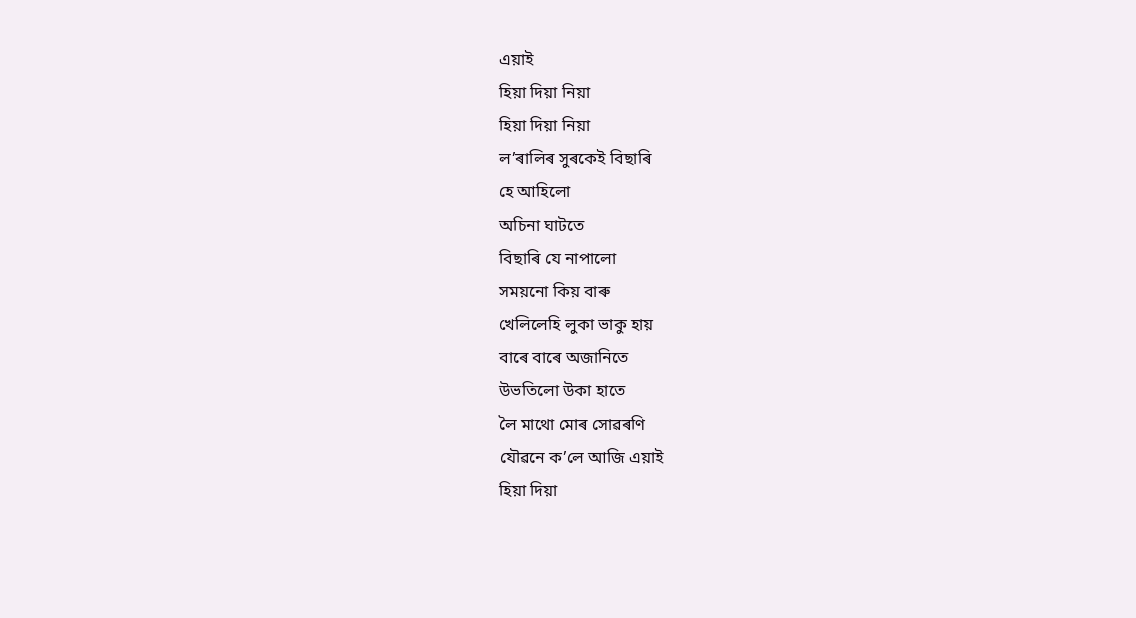এয়াই
হিয়া দিয়া নিয়া
হিয়া দিয়া নিয়া
ল’ৰালিৰ সুৰকেই বিছাৰি
হে আহিলো
অচিনা ঘাটতে
বিছাৰি যে নাপালো
সময়নো কিয় বাৰু
খেলিলেহি লুকা ভাকু হায়
বাৰে বাৰে অজানিতে
উভতিলো উকা হাতে
লৈ মাথো মোৰ সোৱৰণি
যৌৱনে ক’লে আজি এয়াই
হিয়া দিয়া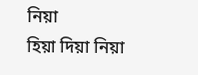নিয়া
হিয়া দিয়া নিয়া